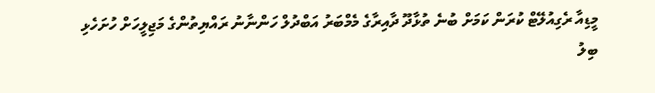މީޑިއާ ރެގިއުލޭޓް ކުރަން ކަމަށް ބުނެ ތުޅާދޫ ދާއިރާގެ މެމްބަރު އަބްދުލް ހަންނާނު ރައްޔިތުންގެ މަޖިލީހަށް ހުށަހެޅި ބިލު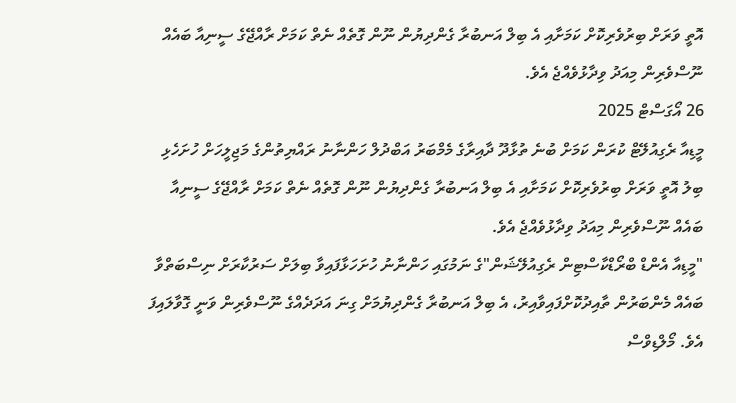އޮތީ ވަރަށް ބިރުވެރިކޮށް ކަމަށާއި އެ ބިލް އަނބުރާ ގެންދިޔުން ނޫން ގޮތެއް ނެތް ކަމަށް ރާއްޖޭގެ ސީނިއާ ބައެއް ނޫސްވެރިން މިއަދު ވިދާޅުވެއްޖެ އެވެ.
26 އޯގަސްޓް 2025
މީޑިއާ ރެގިއުލޭޓް ކުރަން ކަމަށް ބުނެ ތުޅާދޫ ދާއިރާގެ މެމްބަރު އަބްދުލް ހަންނާނު ރައްޔިތުންގެ މަޖިލީހަށް ހުށަހެޅި ބިލު އޮތީ ވަރަށް ބިރުވެރިކޮށް ކަމަށާއި އެ ބިލް އަނބުރާ ގެންދިޔުން ނޫން ގޮތެއް ނެތް ކަމަށް ރާއްޖޭގެ ސީނިއާ ބައެއް ނޫސްވެރިން މިއަދު ވިދާޅުވެއްޖެ އެވެ.
"މީޑިއާ އެންޑް ބްރޯޑްކާސްޓިން ރެގިއުލޭޝަން"ގެ ނަމުގައި ހަންނާނު ހުށަހަޅާފައިވާ ބިލަށް ސަރުކާރަށް ނިސްބަތްވާ ބައެއް މެންބަރުން ތާއިދުކޮށްފައިވާއިރު، އެ ބިލް އަނބުރާ ގެންދިޔުމަށް ގިނަ އަދަދެއްގެ ނޫސްވެރިން ވަނީ ގޮވާލައިފަ އެވެ. މޯލްޑިވްސް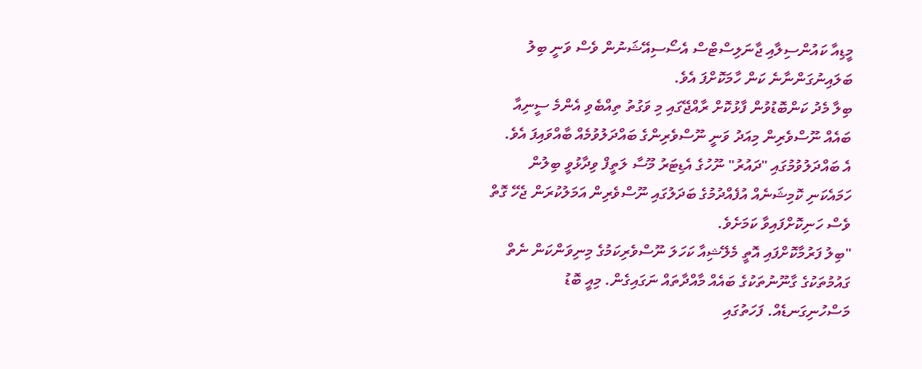މީޑިއާ ކައުންސިލާއި ޖާނަލިސްޓްސް އެސޯސިއޭޝަނުން ވެސް ވަނީ ބިލު ބަލައިނުގަންނާނެ ކަން ހާމަކޮށްފަ އެވެ.
ބިލާ މެދު ކަންބޮޑުވުން ފާޅުކޮށް ރާއްޖޭގައި މި ވަގުތު ތިއްބެވި އެންމެ ސީނިއާ ބައެއް ނޫސްވެރިން މިއަދު ވަނީ ނޫސްވެރިންގެ ބައްދަލުވުމެއް ބާއްވައިފަ އެވެ.
އެ ބައްދަލުވުމުގައި "ދައުރު" ނޫހުގެ އެޑިޓަރު މޫސާ ލަތީފް ވިދާޅުވީ ބިލުން ހަމައެކަނި ކޮމިޝަނެއް އުފެއްދުމުގެ ބަދަލުގައި ނޫސްވެރިން އަމަލުކުރަން ޖެހޭ ގޮތް ވެސް ހަނިކޮށްފައިވާ ކަމަށެވެ.
"ބިލު ފަރުމާކޮށްފައި އޮތީ މެލޭޝިއާ ކަހަލަ ނޫސްވެރިކަމުގެ މިނިވަންކަން ނެތް ގައުމުތަކުގެ ގާނޫނުތަކުގެ ބައެއް މާއްދާތައް ނަގައިގެން. މިއީ ބޮޑު މަސްހުނިގަނޑެއް. ފަހަތުގައި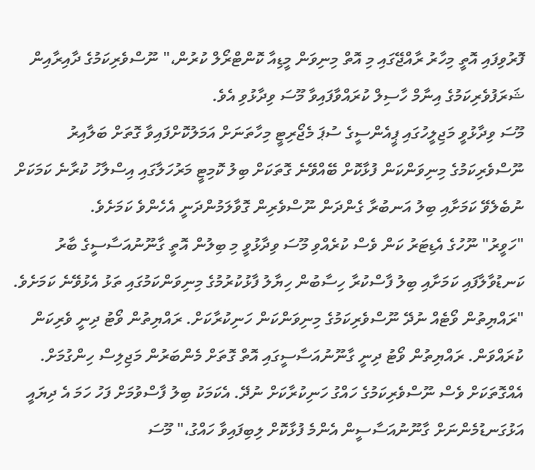ފޮރުވިފައި އޮތީ މިހާރު ރާއްޖޭގައި މި އޮތް މިނިވަން މީޑިއާ ކޮންޓްރޯލް ކުރުން،" ނޫސްވެރިކަމުގެ ދާއިރާއިން ޝަރަފުވެރިކަމުގެ އިނާމް ހާސިލް ކުރައްވާފައިވާ މޫސަ ވިދާޅުވި އެވެ.
މޫސަ ވިދާޅުވީ މަޖިލީހުގައި ޕީއެންސީގެ ސުޕަ މެޖޯރިޓީ މިހާތަނަށް އަމަލުކޮށްފައިވާ ގޮތަށް ބަލާއިރު ނޫސްވެރިކަމުގެ މިނިވަންކަން ފުޅާކޮށް ބޭއްވޭނެ ގޮތަކަށް ބިލު ކޮމިޓީ މަރުހަލާގައި އިސްލާހު ކުރާނެ ކަމަކަށް ނުބެލެވޭ ކަމަށާއި ބިލު އަނބުރާ ގެންދަން ނޫސްވެރިން ގޮވާލަމުންދަނީ އެހެންވެ ކަމަށެވެ.
"ހަވީރު" ނޫހުގެ އެޑިޓަރު ކަން ވެސް ކުރެއްވި މޫސަ ވިދާޅުވީ މި ބިލުން އޮތީ ގާނޫނުއަސާސީގެ ބާރު ކަނޑުވާލާފައި ކަމަށާއި ބިލު ފާސްކުރާ ހިސާބުން ހިޔާލު ފާޅުކުރުމުގެ މިނިވަންކަމުގައި ތަޅު އެޅުވޭނެ ކަމަށެވެ.
"ރައްޔިތުން ވޯޓެއް ނުދޭ ނޫސްވެރިކަމުގެ މިނިވަންކަން ހަނިކުރާކަށް. ރައްޔިތުން ވޯޓު ދިނީ ވެރިކަން ކުރައްވަން. ރައްޔިތުން ވޯޓު ދިނީ ގާނޫނުއަސާސީގައި އޮތް ގޮތަށް މެންބަރުން މަޖިލިސް ހިންގުމަށް. އެއްގޮތަކަށް ވެސް ނޫސްވެރިކަމުގެ ހައްގު ހަނިކުރާކަށް ނުދޭ. އެކަމަކު ބިލު ފާސްވުމަށް ފަހު ހަމަ އެ ދިޔައީ އަޅުގަނޑުމެންނަށް ގާނޫނުއަސާސީން އެންމެ ފުޅާކޮށް ލިބިފައިވާ ހައްގު،" މޫސަ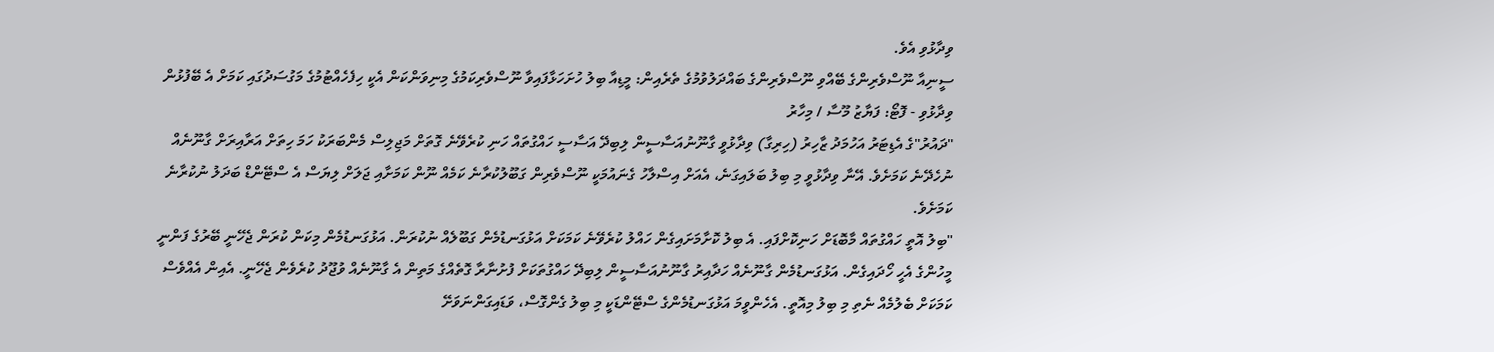ވިދާޅުވި އެވެ.
ސީނިއާ ނޫސްވެރިންގެ ބޭއްވި ނޫސްވެރިންގެ ބައްދަލުވުމުގެ ތެރެއިން: މީޑިއާ ބިލު ހުށަހަޅާފައިވާ ނޫސްވެރިކަމުގެ މިނިވަންކަން އެކީ ހިފެހެއްޓުމުގެ މަގުސަދުގައި ކަމަށް އެ ބޭފުޅުން ވިދާޅުވި - ފޮޓޯ: ފަޔާޒު މޫސާ / މިހާރު
"ދައުރު"ގެ އެޑިޓަރު އަހުމަދު ޒާހިރު (ހިރިގާ) ވިދާޅުވީ ގާނޫނުއަސާސީން ލިބިދޭ އަސާސީ ހައްގުތައް ހަނި ކުރެވޭނެ ގޮތަށް މަޖިލިސް މެންބަރަކު ހަމަ ހިތަށް އަރާއިރަށް ގާނޫނެއް ނުހެދޭނެ ކަމަށެވެ. އޭނާ ވިދާޅުވީ މި ބިލު ބަލައިގަނެ، އެއަށް އިސްލާހު ގެނައުމަކީ ނޫސްވެރިން ގަބޫލުކުރާނެ ކަމެއް ނޫން ކަމަށާއި ޖަލަށް ލިޔަސް އެ ސްޓޭންޑް ބަދަލު ނުކުރާނެ ކަމަށެވެ.
"ބިލު އޮތީ ހައްގުތައް މާބޮޑަށް ހަނިކޮށްފައި. އެ ބިލު ކޮށާމަށައިގެން ހައްލު ކުރެވޭނެ ކަމަކަށް އަޅުގަނޑުމެން ގަބޫލެއް ނުކުރަން. އަޅުގަނޑުމެން މިކަން ކުރަން ޖެހޭނީ ބޭރުގެ ފަންނީ މީހުންގެ އެހީ ހޯދައިގެން. އަޅުގަނޑުމެން ގާނޫނެއް ހަދާއިރު ގާނޫނުއަސާސީން ލިބިދޭ ހައްގުތަކަށް ފުށުނާރާ ގޮތެއްގެ މަތިން އެ ގާނޫނެއް ވުޖޫދު ކުރެވެން ޖެހޭނީ. އެއިން އެއްވެސް ކަމަކަށް ބެލުމެއް ނެތި މި ބިލު މިއޮތީ. އެހެންވީމަ އަޅުގަނޑުމެންގެ ސްޓޭންޑަކީ މި ބިލު ގެންގޮސް، ވަޑައިގަންނަވަށޭ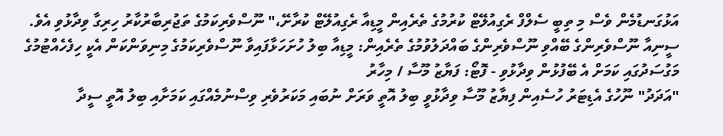އަޅުގަނޑުމެން ވެސް މި ތިބީ ސެލްފް ރެގިއުލޭޓް ކުރުމުގެ ތެރެއިން މީޑިއާ ރެގިއުލޭޓް ކުރާށޭ،" ނޫސްވެރިކަމުގެ ތަޖުރިބާރުކާރު ހިރިގާ ވިދާޅުވި އެވެ.
ސީނިއާ ނޫސްވެރިންގެ ބޭއްވި ނޫސްވެރިންގެ ބައްދަލުވުމުގެ ތެރެއިން: މީޑިއާ ބިލު ހުށަހަޅާފައިވާ ނޫސްވެރިކަމުގެ މިނިވަންކަން އެކީ ހިފެހެއްޓުމުގެ މަގުސަދުގައި ކަމަށް އެ ބޭފުޅުން ވިދާޅުވި - ފޮޓޯ: ފަޔާޒު މޫސާ / މިހާރު
"އަދަދު" ނޫހުގެ އެޑިޓަރު ހުސެއިން ފިޔާޒު މޫސާ ވިދާޅުވީ ބިލު އޮތީ ވަރަށް ނުބައި މަކަރުވެރި ވިސްނުމެއްގައި ކަމަށާއި ބިލު އޮތީ ސީދާ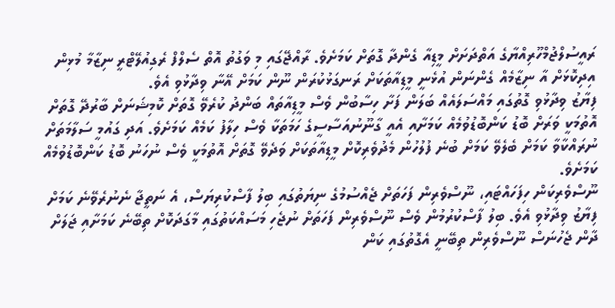ރައީސުލްޖުމްހޫރިއްޔާގެ އަތްދަށަށް މީޑިއާ ގެންދާ ގޮތަށް ކަމަށެވެ. ރާއްޖޭގައި މި ވަގުތު އޮތް ސެލްފް ރެގިއުލޭޓްރީ ނިޒާމާ މުޅިން އިދިކޮޅަށް އާ ނިޒާމެއް ގެންނަން އުޅެނީ މީޑިއާތަކަށް ރަނގަޅުކުރަން ނޫން ކަމަށް އޭނާ ވިދާޅުވި އެވެ.
ފިޔާޒު ވިދާޅުވި ގޮތުގައި މައްސަލައެއް ބަލަން ފަށާ ހިސާބުން ވެސް މީޑިއާތައް ބަންދު ކުރެވޭ ގޮތަށް ކޮމިޝަނަށް ބާރުދޭ ގޮތަށް އޮތުމަކީ ވަރަށް ބޮޑު ކަންބޮޑުވުމެއް ކަމަށާއި އެއީ ގާނޫނުއަސާސީގެ ހަމަތަކާ ވެސް ހިލާފު ކަމެއް ކަމަށެވެ. އަދި ގައުމީ ސަލާމަތަށް ނުރައްކާވާ ކަމަށް ބެލެވޭ ކަމަށް ބުނެ ފުލުހުން މެދުވެރިކޮށް މީޑިއާތަކަށް ވަދެވޭ ގޮތަށް އޮތުމަކީ ވެސް ނުހަނު ބޮޑު ކަންބޮޑުވުމެއް ކަމަށެވެ.
ނޫސްވެރިކަން ހިފަހައްޓައި، ނޫސްވެރިން ފަހަތަށް ޖެއްސުމުގެ ނިޔަތުގައި ބިލު ފާސްކުރިޔަސް، އެ ނަތީޖާ ނެނުރެވޭނެ ކަމަށް ފިޔާޒު ވިދާޅުވި އެވެ. ބިލު ފާސްކުރުމުން ވެސް ނޫސްވެރިން ފަހަތަށް ނުޖެހި މަސައްކަތުގައި މާގަދަކޮށް ތިބޭނެ ކަމަށާއި ޖަލަށް ދާން ޖެހުނަސް ނޫސްވެރިން ތިބޭނީ އެގޮތުގައި ކަން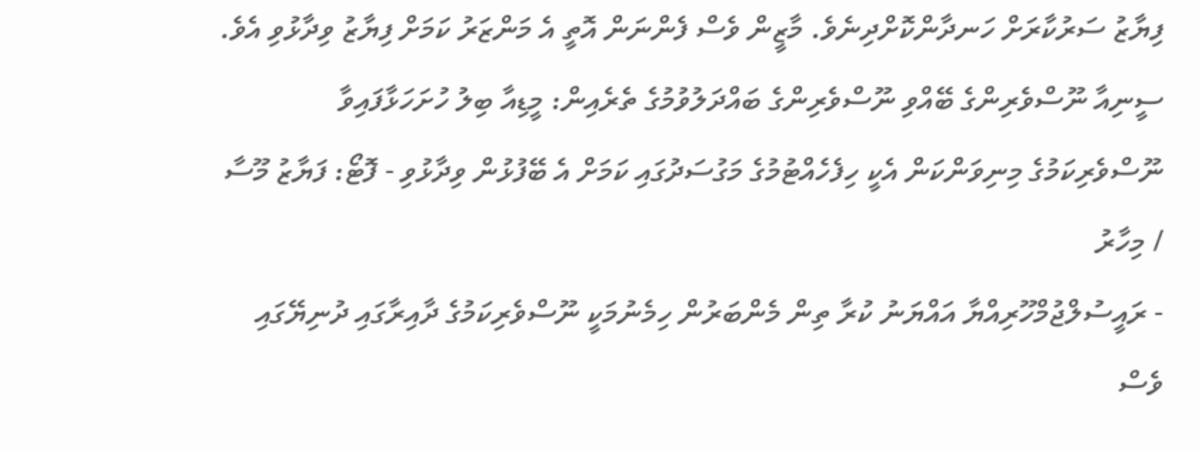ފިޔާޒު ސަރުކާރަށް ހަނދާންކޮށްދިނެވެ. މާޒީން ވެސް ފެންނަން އޮތީ އެ މަންޒަރު ކަމަށް ފިޔާޒު ވިދާޅުވި އެވެ.
ސީނިއާ ނޫސްވެރިންގެ ބޭއްވި ނޫސްވެރިންގެ ބައްދަލުވުމުގެ ތެރެއިން: މީޑިއާ ބިލު ހުށަހަޅާފައިވާ ނޫސްވެރިކަމުގެ މިނިވަންކަން އެކީ ހިފެހެއްޓުމުގެ މަގުސަދުގައި ކަމަށް އެ ބޭފުޅުން ވިދާޅުވި - ފޮޓޯ: ފަޔާޒު މޫސާ / މިހާރު
- ރައީސުލްޖުމްހޫރިއްޔާ އައްޔަނު ކުރާ ތިން މެންބަރުން ހިމެނުމަކީ ނޫސްވެރިކަމުގެ ދާއިރާގައި ދުނިޔޭގައި ވެސް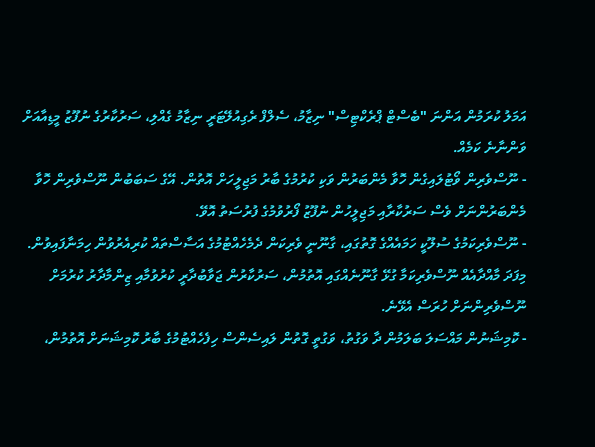އަމަލު ކުރަމުން އަންނަ "ބެސްޓް ޕްރެކްޓިސް" ނިޒާމު، ސެލްފް ރެގިއުލޭޓަރީ ނިޒާމު ގެއްލި، ސަރުކާރުގެ ނުފޫޒު މީޑިއާއަށް ވަންނާނެ ކަމެއް.
- ނޫސްވެރިން ވޯޓުލައިގެން ހޮވާ މެންބަރުން ވަކި ކުރުމުގެ ބާރު މަޖިލީހަށް އޮތުން. އޭގެ ސަބަބުން ނޫސްވެރިން ހޮވާ މެންބަރުންނަށް ވެސް ސަރުކާރާއި މަޖިލީހުން ނުފޫޒު ފޯރުވުމުގެ ފުރުސަތު އޮވޭ.
- ނޫސްވެރިކަމުގެ ސުލޫކީ ހަމައެއްގެ ގޮތުގައި، ގާނޫނީ ވެރިކަން ދެމެހެއްޓުމުގެ އަސާސްތައް ކުރިއެރުވުން ހިމަނާފައިވުން. މިފަދަ މާއްދާއެއް ނޫސްވެރިކަމާ ގުޅޭ ގާނޫނެއްގައި އޮތުމުން، ސަރުކާރުން ޖަވާބުދާރީ ކުރުވުމާއި ޒިންމާދާރު ކުރުމަށް ނޫސްވެރިންނަށް ހުރަސް އެޅޭނެ.
- ކޮމިޝަނުން މައްސަލަ ބަލަމުން ދާ ވަގުތު، ވަގުތީ ގޮތުން ލައިސެންސް ހިފެހެއްޓުމުގެ ބާރު ކޮމިޝަނަށް އޮތުމުން،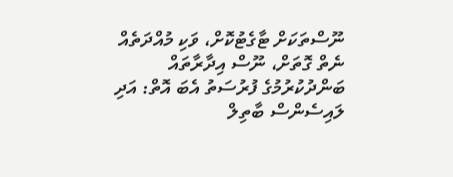ނޫސްތަކަށް ޓާގެޓުކޮށް، ވަކި މުއްދަތެއް ނެތް ގޮތަށް، ނޫސް އިދާރާތައް ބަންދުކުރުމުގެ ފުރުސަތު އެބަ އޮތް: އަދި ލައިސެންސް ބާތިލް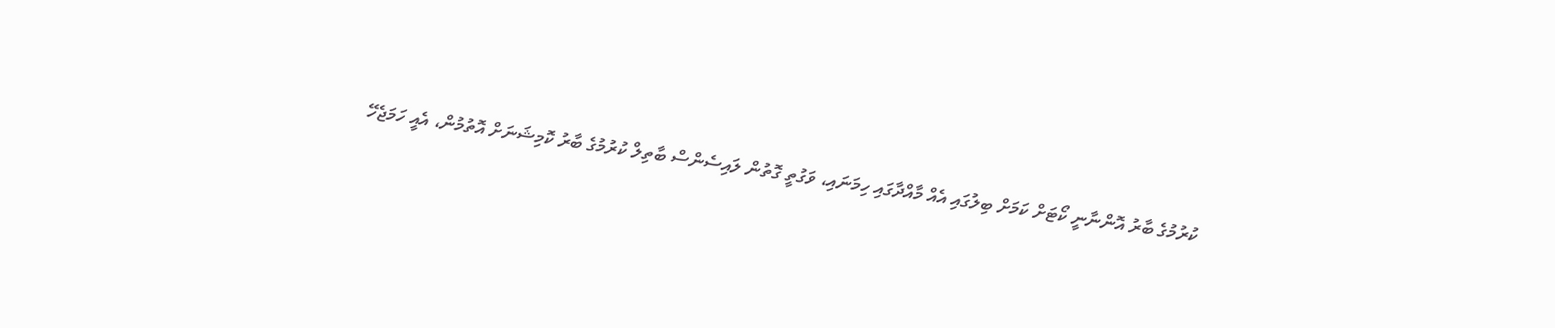ކުރުމުގެ ބާރު އޮންނާނީ ކޯޓަށް ކަމަށް ބިލުގައި އެއް މާއްދާގައި ހިމަނައި، ވަގުތީ ގޮތުން ލައިސެންސް ބާތިލް ކުރުމުގެ ބާރު ކޮމިޝަނަށް އޮތުމުން، އެއީ ހަމަޖެހޭ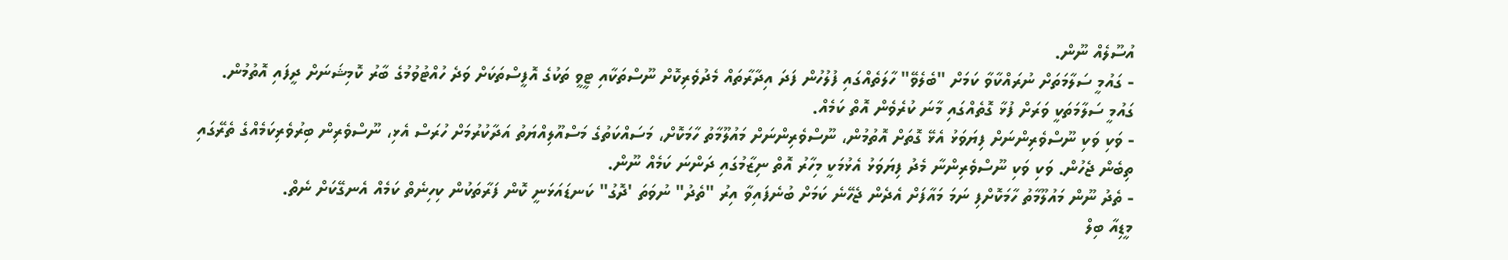އުސޫލެއް ނޫން.
- ގައުމީ ސަލާމަތަށް ނުރައްކާވާ ކަމަށް "ބެލެވޭ" ހާލަތެއްގައި ފުލުހުން ފަދަ އިދާރާތައް މެދުވެރިކޮށް ނޫސްތަކާއި ޓީވީ ތަކުގެ އޮފީސްތަކަށް ވަދެ ހުއްޓުވުމުގެ ބާރު ކޮމިޝަނަށް ދީފައި އޮތުމުން. ގައުމީ ސަލާމަތަކީ ވަރަށް ފުޅާ ގޮތެއްގައި މާނަ ކުރެވެން އޮތް ކަމެއް.
- ވަކި ވަކި ނޫސްވެރިންނަށް ފިޔަވަޅު އެޅޭ ގޮތަށް އޮތުމުން، ނޫސްވެރިންނަށް މައުލޫމާތު ހާމަކޮށް، މަސައްކަތުގެ މަސްއޫލިއްޔަތު އަދާކުރުމަށް ހުރަސް އެޅި، ނޫސްވެރިން ބިރުވެރިކަމެއްގެ ތެރޭގައި ތިބެން ޖެހުން. ވަކި ވަކި ނޫސްވެރިންނާ މެދު ފިޔަވަޅު އެޅުމަކީ މިހާރު އޮތް ނިޒާމުގައި ދަންނަ ކަމެއް ނޫން.
- ތެދު ނޫން މައުލޫމާތު ހާމަކޮށްފި ނަމަ މައާފަށް އެދެން ޖެހޭނެ ކަމަށް ބުނެފައިވާ އިރު "ތެދު" ނުވަތަ 'ދޮގު" ކަނޑައަޅަނީ ކޮން ފަރާތަކުން ކިހިނެތް ކަމެއް އެނގޭކަށް ނެތް.
މީޑިއާ ބިލް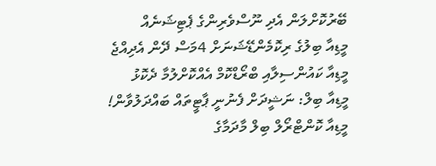ބޭރުކޮށްލަން އެދި ނޫސްވެރިންގެ ޕެޓިޝަނެއް
މީޑިއާ ބިލުގެ ރިކޮމެންޑޭޝަނަށް 4މަސް ދޭން އެދިއްޖެ
މީޑިއާ ކައުންސިލާއި ބްރޯޑްކޮމް އެއްކޮށްލުމާ ދެކޮޅު
މީޑިއާ ބިލް: ނަޝީދަށް ފެނުނީ ޕާޓީތައް ބައްދަލުވާން!
މީޑިއާ ކޮންޓްރޯލް ބިލް މާދަމާގެ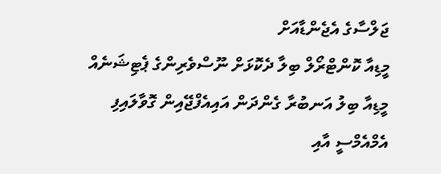ޖަލްސާގެ އެޖެންޑާއަށް
މީޑިއާ ކޮންޓްރޯލް ބިލާ ދެކޮޅަށް ނޫސްވެރިންގެ ޕެޓިޝަނެއް
މީޑިއާ ބިލު އަނބުރާ ގެންދަން އައިއެފްޖޭއިން ގޮވާލައިފި
އެމްއެމްސީ އާއި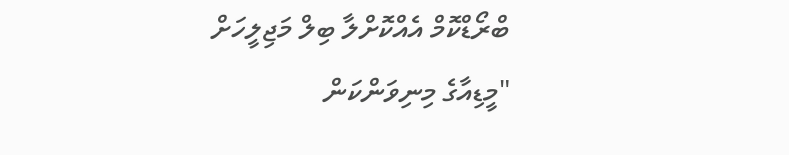ބްރޯޑްކޮމް އެއްކޮށްލާ ބިލް މަޖިލީހަށް
"މީޑިއާގެ މިނިވަންކަން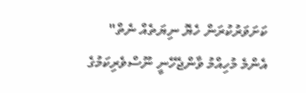ކަށަވަރުކުރަން ހެޔޮ ނިޔަތެއް ނެތް"
އެންމެ މުހިއްމު ވާންޖެހޭނީ ނޫސްވެރިކަމުގެ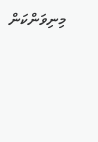މިނިވަންކަން